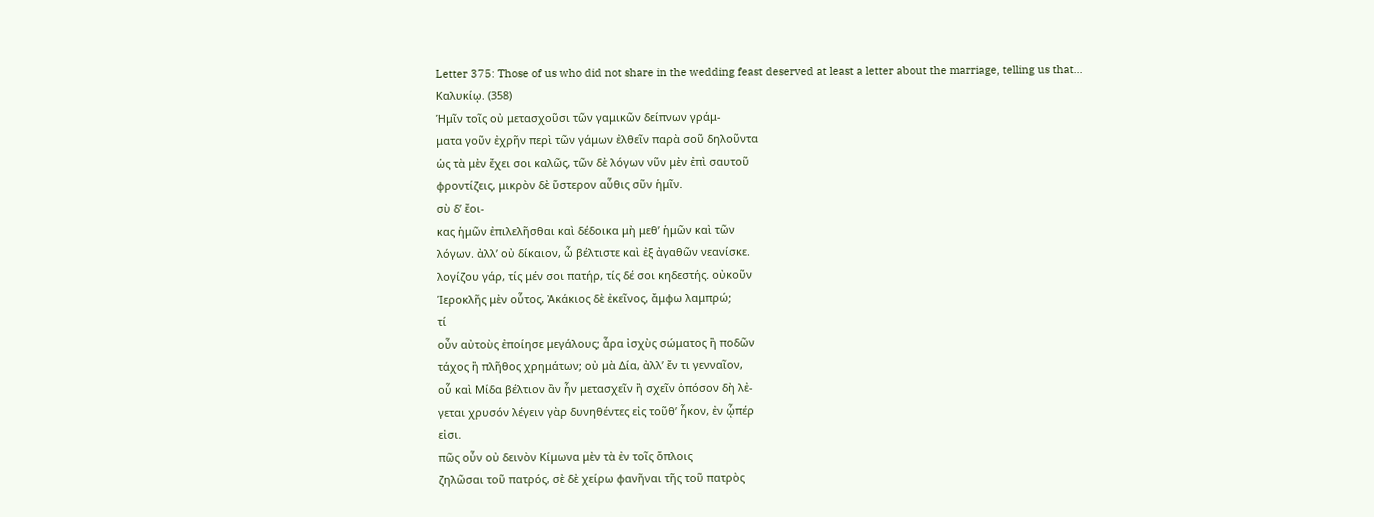Letter 375: Those of us who did not share in the wedding feast deserved at least a letter about the marriage, telling us that...
Καλυκίῳ. (358)
Ἡμῖν τοῖς οὐ μετασχοῦσι τῶν γαμικῶν δείπνων γράμ-
ματα γοῦν ἐχρῆν περὶ τῶν γάμων ἐλθεῖν παρὰ σοῦ δηλοῦντα
ὡς τὰ μὲν ἔχει σοι καλῶς, τῶν δὲ λόγων νῦν μὲν ἐπὶ σαυτοῦ
φροντίζεις, μικρὸν δὲ ὕστερον αὖθις σῦν ἡμῖν.
σὺ δ’ ἔοι-
κας ἡμῶν ἐπιλελῆσθαι καὶ δέδοικα μὴ μεθ’ ἡμῶν καὶ τῶν
λόγων. ἀλλ’ οὐ δίκαιον, ὦ βέλτιστε καὶ ἐξ ἀγαθῶν νεανίσκε.
λογίζου γάρ, τίς μέν σοι πατήρ, τίς δέ σοι κηδεστής. οὐκοῦν
Ἱεροκλῆς μὲν οὗτος, Ἀκάκιος δὲ ἐκεῖνος, ἄμφω λαμπρώ;
τί
οὖν αὐτοὺς ἐποίησε μεγάλους; ἆρα ἰσχὺς σώματος ἢ ποδῶν
τάχος ἢ πλῆθος χρημάτων; οὐ μὰ Δία, ἀλλ’ ἔν τι γενναῖον,
οὗ καὶ Μίδα βέλτιον ἂν ἦν μετασχεῖν ἢ σχεῖν ὁπόσον δὴ λἐ-
γεται χρυσόν λέγειν γὰρ δυνηθέντες εἰς τοῦθ’ ἧκον, ἐν ᾧπέρ
εἰσι.
πῶς οὖν οὐ δεινὸν Κίμωνα μὲν τὰ ἐν τοῖς ὅπλοις
ζηλῶσαι τοῦ πατρός, σὲ δὲ χείρω φανῆναι τῆς τοῦ πατρὸς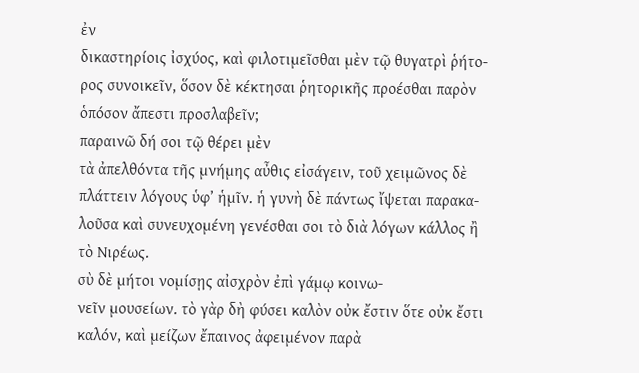ἐν
δικαστηρίοις ἰσχύος, καὶ φιλοτιμεῖσθαι μὲν τῷ θυγατρὶ ῥήτο-
ρος συνοικεῖν, ὅσον δὲ κέκτησαι ῥητορικῆς προέσθαι παρὸν
ὁπόσον ἄπεστι προσλαβεῖν;
παραινῶ δή σοι τῷ θέρει μὲν
τὰ ἀπελθόντα τῆς μνήμης αὖθις εἰσάγειν, τοῦ χειμῶνος δὲ
πλάττειν λόγους ὑφ’ ἡμῖν. ἡ γυνὴ δὲ πάντως ἴψεται παρακα-
λοῦσα καὶ συνευχομένη γενέσθαι σοι τὸ διὰ λόγων κάλλος ἢ
τὸ Νιρέως.
σὺ δὲ μήτοι νομίσῃς αἰσχρὸν ἐπὶ γάμῳ κοινω-
νεῖν μουσείων. τὸ γὰρ δὴ φύσει καλὸν οὐκ ἔστιν ὅτε οὐκ ἔστι
καλόν, καὶ μείζων ἔπαινος ἀφειμένον παρὰ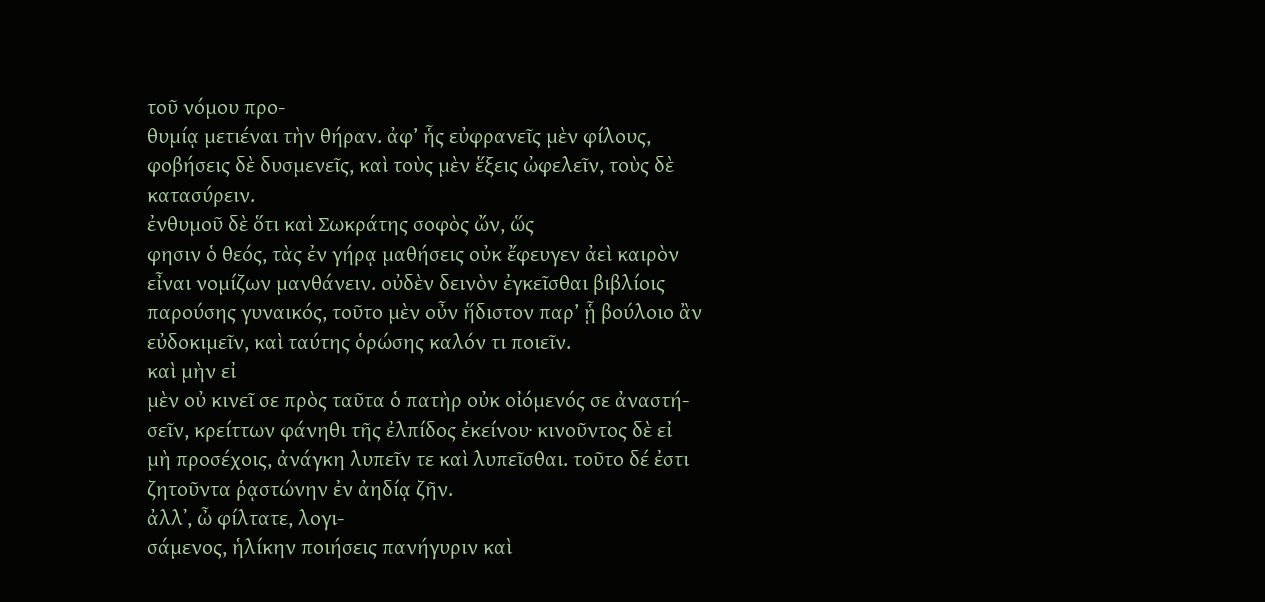τοῦ νόμου προ-
θυμίᾳ μετιέναι τὴν θήραν. ἀφ’ ἧς εὐφρανεῖς μὲν φίλους,
φοβήσεις δὲ δυσμενεῖς, καὶ τοὺς μὲν ἕξεις ὠφελεῖν, τοὺς δὲ
κατασύρειν.
ἐνθυμοῦ δὲ ὅτι καὶ Σωκράτης σοφὸς ὤν, ὥς
φησιν ὁ θεός, τὰς ἐν γήρᾳ μαθήσεις οὐκ ἔφευγεν ἀεὶ καιρὸν
εἶναι νομίζων μανθάνειν. οὐδὲν δεινὸν ἐγκεῖσθαι βιβλίοις
παρούσης γυναικός, τοῦτο μὲν οὖν ἥδιστον παρ’ ᾗ βούλοιο ἂν
εὐδοκιμεῖν, καὶ ταύτης ὁρώσης καλόν τι ποιεῖν.
καὶ μὴν εἰ
μὲν οὐ κινεῖ σε πρὸς ταῦτα ὁ πατὴρ οὐκ οἰόμενός σε ἀναστή-
σεῖν, κρείττων φάνηθι τῆς ἐλπίδος ἐκείνου· κινοῦντος δὲ εἰ
μὴ προσέχοις, ἀνάγκη λυπεῖν τε καὶ λυπεῖσθαι. τοῦτο δέ ἐστι
ζητοῦντα ῥᾳστώνην ἐν ἀηδίᾳ ζῆν.
ἀλλ᾿, ὦ φίλτατε, λογι-
σάμενος, ἡλίκην ποιήσεις πανήγυριν καὶ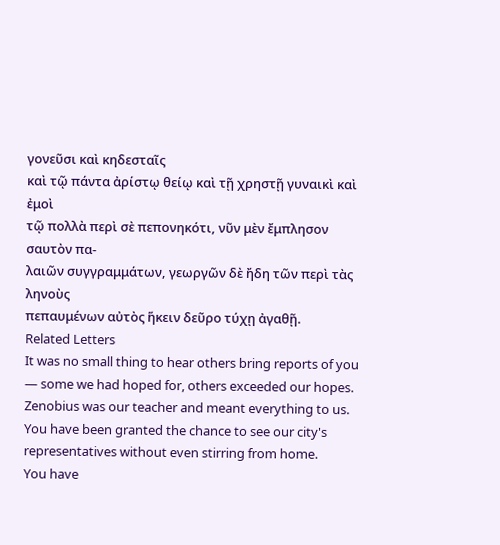γονεῦσι καὶ κηδεσταῖς
καὶ τῷ πάντα ἀρίστῳ θείῳ καὶ τῇ χρηστῇ γυναικὶ καὶ ἐμοὶ
τῷ πολλὰ περὶ σὲ πεπονηκότι, νῦν μὲν ἔμπλησον σαυτὸν πα-
λαιῶν συγγραμμάτων, γεωργῶν δὲ ἤδη τῶν περὶ τὰς ληνοὺς
πεπαυμένων αὐτὸς ἥκειν δεῦρο τύχῃ ἀγαθῇ.
Related Letters
It was no small thing to hear others bring reports of you — some we had hoped for, others exceeded our hopes.
Zenobius was our teacher and meant everything to us.
You have been granted the chance to see our city's representatives without even stirring from home.
You have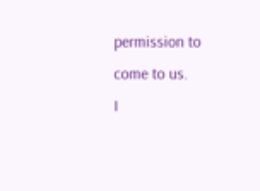permission to come to us.
I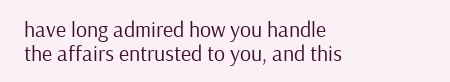have long admired how you handle the affairs entrusted to you, and this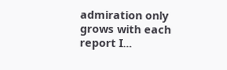admiration only grows with each report I...